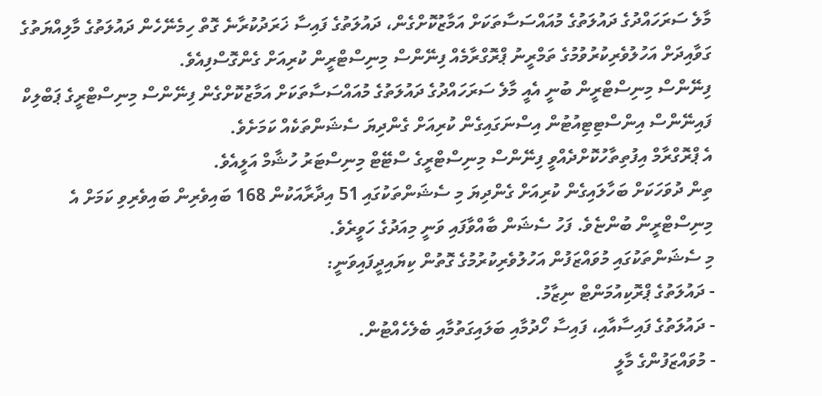މާލެ ސަރަހައްދުގެ ދައުލަތުގެ މުއައްސަސާތަކަށް އަމާޒުކޮށްގެން، ދައުލަތުގެ ފައިސާ ޚަރަދުކުރާނެ ގޮތް ހިމެނޭހެން ދައުލަތުގެ މާލިއްޔަތުގެ ގަވާއިދަށް އަހުލުވެރިކުރުވުމުގެ ތަމްރީނު ޕްރޮގްރާމެއް ފިނޭންސް މިނިސްޓްރީން ކުރިއަށް ގެންގޮސްފިއެވެ.
ފިނޭންސް މިނިސްޓްރީން ބުނީ އެއީ މާލެ ސަރަހައްދުގެ ދައުލަތުގެ މުއައްސަސާތަކަށް އަމާޒުކޮށްގެން ފިނޭންސް މިނިސްޓްރީގެ ޕަބްލިކް ފައިނޭންސް އިންސްޓިޓިއުޓުން އިސްނަގައިގެން ކުރިއަށް ގެންދިޔަ ސެޝަންތަކެއް ކަމަށެވެ.
އެ ޕްރޮގްރާމް އިފުތިތާހުކޮށްދެއްވީ ފިނޭންސް މިނިސްޓްރީގެ ސްޓޭޓް މިނިސްޓަރު ހުޝާމް އަލީއެވެ.
ތިން ދުވަހަކަށް ބަހާލައިގެން ކުރިއަށް ގެންދިޔަ މި ސެޝަންތަކުގައި 51 އިދާރާއަކުން 168 ބައިވެރިން ބައިވެރިވި ކަމަށް އެ މިނިސްޓްރީން ބުންޏެވެ. ފަހު ސެޝަން ބާއްވާފައި ވަނީ މިއަދުގެ ހަވީރެވެ.
މި ސެޝަންތަކުގައި މުވައްޒަފުން އަހުލުވެރިކުރުމުގެ ގޮތުން ކިޔައިދީފައިވަނީ:
- ދައުލަތުގެ ޕްރޮކިއުމަންޓް ނިޒާމު.
- ދައުލަތުގެ ފައިސާއާއި، ފައިސާ ހޯދުމާއި ބަލައިގަތުމާއި ބެލެހެއްޓުން.
- މުވައްޒަފުންގެ މާލީ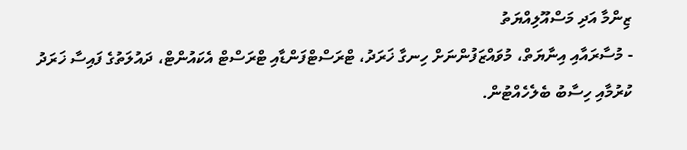ޒިންމާ އަދި މަސްއޫލިއްޔަތު
- މުސާރައާއި އިނާޔަތް، މުވައްޒަފުންނަށް ހިނގާ ޚަރަދު، ޓްރަސްޓްފަންޑާއި ޓްރަސްޓް އެކައުންޓް، ދައުލަތުގެ ފައިސާ ޚަރަދު ކުރުމާއި ހިސާބު ބެލެހެއްޓުން.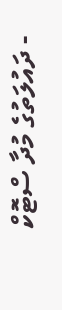- ދައުލަތުގެ މުދާ ސްޓޮކް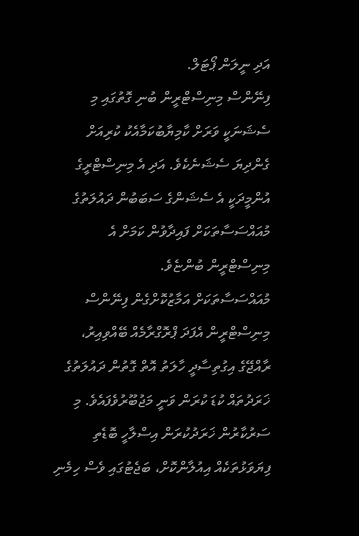އަދި ނީލަން ޕޯޓަލް.
ފިނޭންސް މިނިސްޓްރީން ބުނި ގޮތުގައި މި ސެޝަނަކީ ވަރަށް ކާމިޔާބުކަމާއެކު ކުރިއަށް ގެންދިޔަ ސެޝަނެކެވެ. އަދި އެ މިނިސްޓްރީގެ އުންމީދަކީ އެ ސެޝަންގެ ސަބަބުން ދައުލަތުގެ މުއައްސަސާތަކަށް ފައިދާވުން ކަމަށް އެ މިނިސްޓްރީން ބުންޏެވެ.
މުއައްސަސާތަކަށް އަމާޒުކޮށްގެން ފިނޭންސް މިނިސްޓްރީން އެފަދަ ޕްރޮގްރާމެއް ބޭއްވިއިރު، ރާއްޖޭގެ އިގުތިސާދީ ހާލަތު އޮތް ގޮތުން ދައުލަތުގެ ޚަރަދުތައް ކުޑަ ކުރަން ވަނީ މަޖުބޫރުވެފައެވެ. މި ސަރުކާރުން ޚަރަދުކުރަން އިސްލާހީ ބޮޑެތި ފިޔަވަޅުތަކެއް އިއުލާންކޮށް، ބަޖެޓުގައި ވެސް ހިމެނި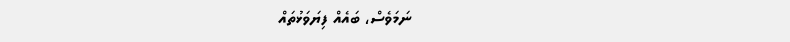ނަމަވެސް، ބައެއް ފިޔަވަޅުތައް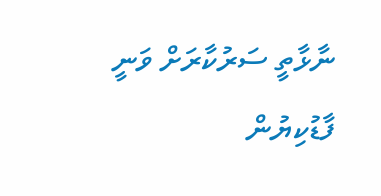ނާޅާތީ ސަރުކާރަށް ވަނީ ފާޑުކިޔުން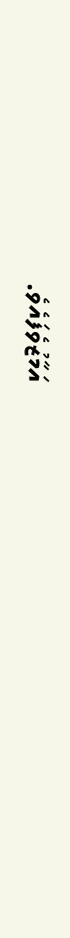އަމާޒުވެފައެވެ.